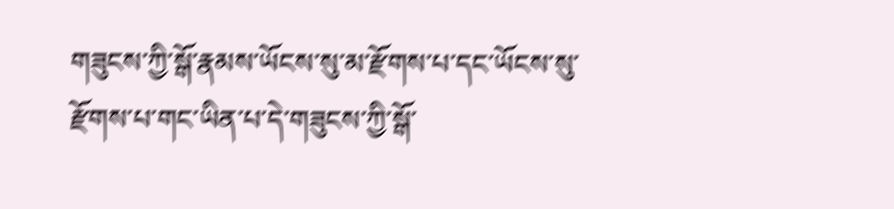གཟུངས་ཀྱི་སྒོ་རྣམས་ཡོངས་སུ་མ་རྫོགས་པ་དང་ཡོངས་སུ་རྫོགས་པ་གང་ཡིན་པ་དེ་གཟུངས་ཀྱི་སྒོ་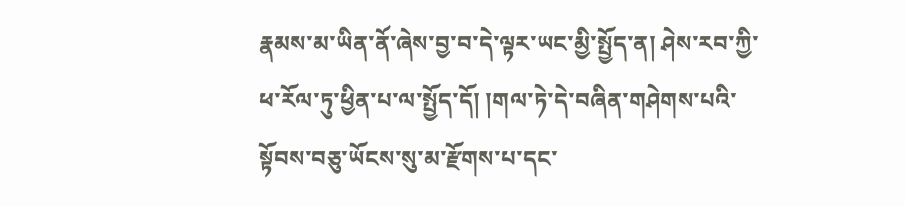རྣམས་མ་ཡིན་ནོ་ཞེས་བྱ་བ་དེ་ལྟར་ཡང་མྱི་སྤྱོད་ན། ཤེས་རབ་ཀྱི་ཕ་རོལ་ཏུ་ཕྱིན་པ་ལ་སྤྱོད་དོ། །གལ་ཏེ་དེ་བཞིན་གཤེགས་པའི་སྟོབས་བཅུ་ཡོངས་སུ་མ་རྫོགས་པ་དང་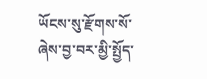ཡོངས་སུ་རྫོགས་སོ་ཞེས་བྱ་བར་མྱི་སྤྱོད་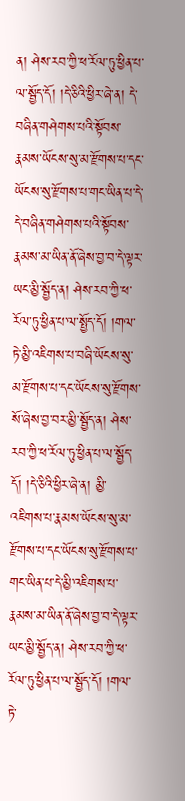ན། ཤེས་རབ་ཀྱི་ཕ་རོལ་ཏུ་ཕྱིན་པ་ལ་སྦྱོད་དོ། །དེ་ཅིའི་ཕྱིར་ཞེ་ན། དེ་བཞིན་གཤེགས་པའི་སྟོབས་རྣམས་ཡོངས་སུ་མ་རྫོགས་པ་དང་ཡོངས་སུ་རྫོགས་པ་གང་ཡིན་པ་དེ་དེ་བཞིན་གཤེགས་པའི་སྟོབས་རྣམས་མ་ཡིན་ནོ་ཞེས་བྱ་བ་དེ་ལྟར་ཡང་མྱི་སྦྱོད་ན། ཤེས་རབ་ཀྱི་ཕ་རོལ་ཏུ་ཕྱིན་པ་ལ་སྤྱོད་དོ། །གལ་ཏེ་མྱི་འཇིགས་པ་བཞི་ཡོངས་སུ་མ་རྫོགས་པ་དང་ཡོངས་སུ་རྫོགས་སོ་ཞེས་བྱ་བར་མྱི་སྦྱོད་ན། ཤེས་རབ་ཀྱི་ཕ་རོལ་ཏུ་ཕྱིན་པ་ལ་སྦྱོད་དོ། །དེ་ཅིའི་ཕྱིར་ཞེ་ན། མྱི་འཇིགས་པ་རྣམས་ཡོངས་སུ་མ་རྫོགས་པ་དང་ཡོངས་སུ་རྫོགས་པ་གང་ཡིན་པ་དེ་མྱི་འཇིགས་པ་རྣམས་མ་ཡིན་ནོ་ཞེས་བྱ་བ་དེ་ལྟར་ཡང་མྱི་སྦྱོད་ན། ཤེས་རབ་ཀྱི་ཕ་རོལ་ཏུ་ཕྱིན་པ་ལ་སྦྱོད་དོ། །གལ་ཏེ་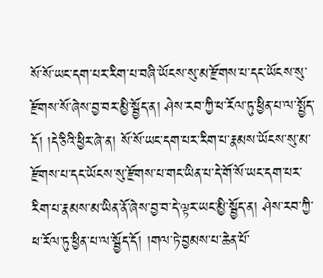སོ་སོ་ཡང་དག་པར་རིག་པ་བཞི་ཡོངས་སུ་མ་རྫོགས་པ་དང་ཡོངས་སུ་རྫོགས་སོ་ཞེས་བྱ་བར་མྱི་སྦྱོད་ན། ཤེས་རབ་ཀྱི་ཕ་རོལ་ཏུ་ཕྱིན་པ་ལ་སྤྱོད་དོ། །དེ་ཅིའི་ཕྱིར་ཞེ་ན། སོ་སོ་ཡང་དག་པར་རིག་པ་རྣམས་ཡོངས་སུ་མ་རྫོགས་པ་དང་ཡོངས་སུ་རྫོགས་པ་གང་ཡིན་པ་དེ་གོ་སོ་ཡང་དག་པར་རིག་པ་རྣམས་མ་ཡིན་ནོ་ཞེས་བྱ་བ་དེ་ལྟར་ཡང་མྱི་སྦྱོད་ན། ཤེས་རབ་ཀྱི་ཕ་རོལ་ཏུ་ཕྱིན་པ་ལ་སྦྱོད་དོ། །གལ་ཏེ་བྱམས་པ་ཆེན་པོ་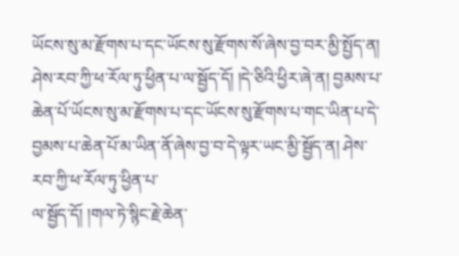ཡོངས་སུ་མ་རྫོགས་པ་དང་ཡོངས་སུ་རྫོགས་སོ་ཞེས་བྱ་བར་མྱི་སྤྱོད་ན། ཤེས་རབ་ཀྱི་ཕ་རོལ་ཏུ་ཕྱིན་པ་ལ་སྦྱོད་དོ། །དེ་ཅིའི་ཕྱིར་ཞེ་ན། བྱམས་པ་ཆེན་པོ་ཡོངས་སུ་མ་རྫོགས་པ་དང་ཡོངས་སུ་རྫོགས་པ་གང་ཡིན་པ་དེ་བྱམས་པ་ཆེན་པོ་མ་ཡིན་ནོ་ཞེས་བྱ་བ་དེ་ལྟར་ཡང་མྱི་སྦྱོད་ན། ཤེས་རབ་ཀྱི་ཕ་རོལ་ཏུ་ཕྱིན་པ་
ལ་སྦྱོད་དོ། །གལ་ཏེ་སྙིང་རྗེ་ཆེན་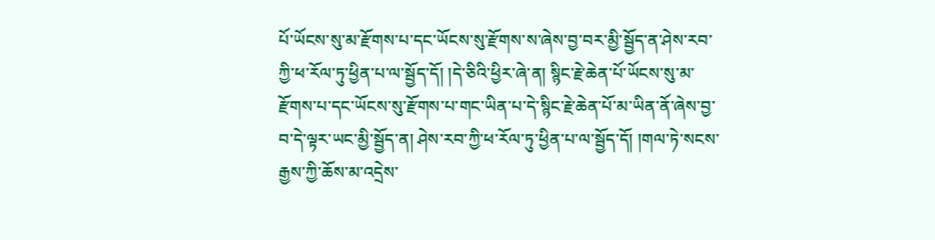པོ་ཡོངས་སུ་མ་རྫོགས་པ་དང་ཡོངས་སུ་རྫོགས་ས་ཞེས་བྱ་བར་མྱི་སྦྱོད་ན་ཤེས་རབ་ཀྱི་ཕ་རོལ་ཏུ་ཕྱིན་པ་ལ་སྦྱོད་དོ། །དེ་ཅིའི་ཕྱིར་ཞེ་ན། སྙིང་རྗེ་ཆེན་པོ་ཡོངས་སུ་མ་རྫོགས་པ་དང་ཡོངས་སུ་རྫོགས་པ་གང་ཡིན་པ་དེ་སྙིང་རྗེ་ཆེན་པོ་མ་ཡིན་ནོ་ཞེས་བྱ་བ་དེ་ལྟར་ཡང་མྱི་སྦྱོད་ན། ཤེས་རབ་ཀྱི་ཕ་རོལ་ཏུ་ཕྱིན་པ་ལ་སྦྱོད་དོ། །གལ་ཏེ་སངས་རྒྱས་ཀྱི་ཆོས་མ་འདྲེས་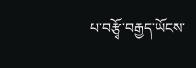པ་བརྩྭོ་བརྒྱད་ཡོངས་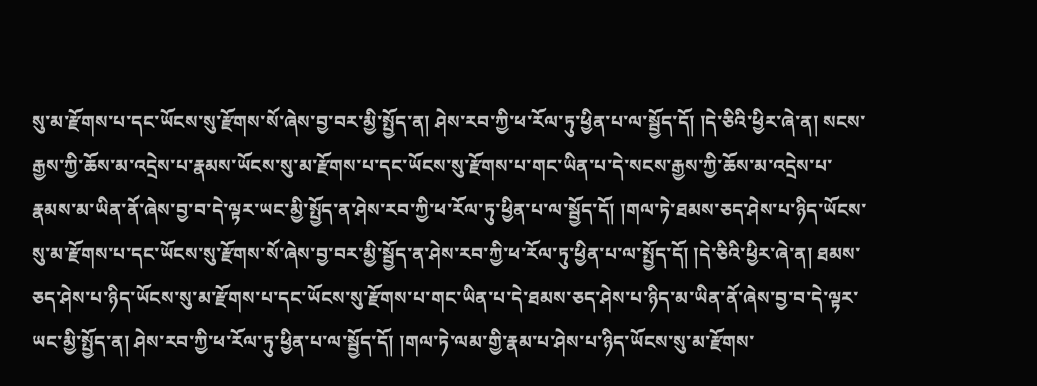སུ་མ་རྫོགས་པ་དང་ཡོངས་སུ་རྫོགས་སོ་ཞེས་བྱ་བར་མྱི་སྤྱོད་ན། ཤེས་རབ་ཀྱི་ཕ་རོལ་ཏུ་ཕྱིན་པ་ལ་སྦྱོད་དོ། །དེ་ཅིའི་ཕྱིར་ཞེ་ན། སངས་རྒྱས་ཀྱི་ཆོས་མ་འདྲེས་པ་རྣམས་ཡོངས་སུ་མ་རྫོགས་པ་དང་ཡོངས་སུ་རྫོགས་པ་གང་ཡིན་པ་དེ་སངས་རྒྱས་ཀྱི་ཆོས་མ་འདྲེས་པ་རྣམས་མ་ཡིན་ནོ་ཞེས་བྱ་བ་དེ་ལྟར་ཡང་མྱི་སྤྱོད་ན་ཤེས་རབ་ཀྱི་ཕ་རོལ་ཏུ་ཕྱིན་པ་ལ་སྦྱོད་དོ། །གལ་ཏེ་ཐམས་ཅད་ཤེས་པ་ཉིད་ཡོངས་སུ་མ་རྫོགས་པ་དང་ཡོངས་སུ་རྫོགས་སོ་ཞེས་བྱ་བར་མྱི་སྦྱོད་ན་ཤེས་རབ་ཀྱི་ཕ་རོལ་ཏུ་ཕྱིན་པ་ལ་སྤྱོད་དོ། །དེ་ཅིའི་ཕྱིར་ཞེ་ན། ཐམས་ཅད་ཤེས་པ་ཉིད་ཡོངས་སུ་མ་རྫོགས་པ་དང་ཡོངས་སུ་རྫོགས་པ་གང་ཡིན་པ་དེ་ཐམས་ཅད་ཤེས་པ་ཉིད་མ་ཡིན་ནོ་ཞེས་བྱ་བ་དེ་ལྟར་ཡང་མྱི་སྤྱོད་ན། ཤེས་རབ་ཀྱི་ཕ་རོལ་ཏུ་ཕྱིན་པ་ལ་སྦྱོད་དོ། །གལ་ཏེ་ལམ་གྱི་རྣམ་པ་ཤེས་པ་ཉིད་ཡོངས་སུ་མ་རྫོགས་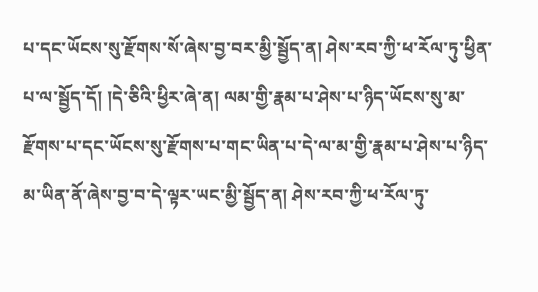པ་དང་ཡོངས་སུ་རྫོགས་སོ་ཞེས་བྱ་བར་མྱི་སྦྱོད་ན། ཤེས་རབ་ཀྱི་ཕ་རོལ་ཏུ་ཕྱིན་པ་ལ་སྦྱོད་དོ། །དེ་ཅིའི་ཕྱིར་ཞེ་ན། ལམ་གྱི་རྣམ་པ་ཤེས་པ་ཉིད་ཡོངས་སུ་མ་རྫོགས་པ་དང་ཡོངས་སུ་རྫོགས་པ་གང་ཡིན་པ་དེ་ལ་མ་གྱི་རྣམ་པ་ཤེས་པ་ཉིད་མ་ཡིན་ནོ་ཞེས་བྱ་བ་དེ་ལྟར་ཡང་མྱི་སྦྱོད་ན། ཤེས་རབ་ཀྱི་ཕ་རོལ་ཏུ་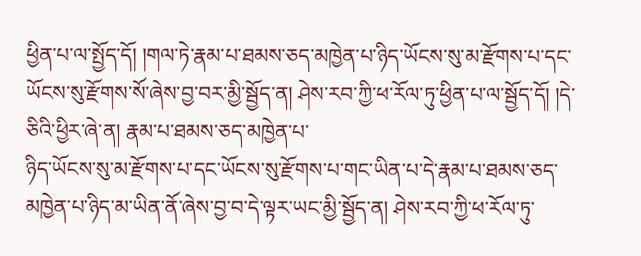ཕྱིན་པ་ལ་སྤྱོད་དོ། །གལ་ཏེ་རྣམ་པ་ཐམས་ཅད་མཁྱེན་པ་ཉིད་ཡོངས་སུ་མ་རྫོགས་པ་དང་ཡོངས་སུ་རྫོགས་སོ་ཞེས་བྱ་བར་མྱི་སྦྱོད་ན། ཤེས་རབ་ཀྱི་ཕ་རོལ་ཏུ་ཕྱིན་པ་ལ་སྦྱོད་དོ། །དེ་ཅིའི་ཕྱིར་ཞེ་ན། རྣམ་པ་ཐམས་ཅད་མཁྱེན་པ་
ཉིད་ཡོངས་སུ་མ་རྫོགས་པ་དང་ཡོངས་སུ་རྫོགས་པ་གང་ཡིན་པ་དེ་རྣམ་པ་ཐམས་ཅད་མཁྱེན་པ་ཉིད་མ་ཡིན་ནོ་ཞེས་བྱ་བ་དེ་ལྟར་ཡང་མྱི་སྦྱོད་ན། ཤེས་རབ་ཀྱི་ཕ་རོལ་ཏུ་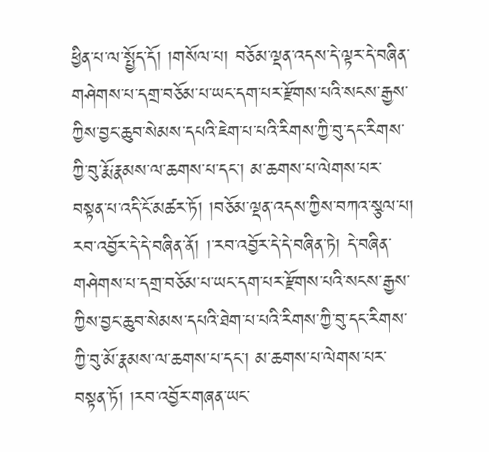ཕྱིན་པ་ལ་སྤྱོད་དོ། །གསོལ་པ། བཅོམ་ལྡན་འདས་དེ་ལྟར་དེ་བཞིན་གཤེགས་པ་དགྲ་བཅོམ་པ་ཡང་དག་པར་རྫོགས་པའི་སངས་རྒྱས་ཀྱིས་བྱང་ཆུབ་སེམས་དཔའི་ཇེག་པ་པའི་རིགས་ཀྱི་བུ་དང་རིགས་ཀྱི་བུ་རྨོ་རྣམས་ལ་ཆགས་པ་དང་། མ་ཆགས་པ་ལེགས་པར་བསྟན་པ་འདི་ངོ་མཚར་ཏོ། །བཅོམ་ལྡན་འདས་ཀྱིས་བཀའ་སྩལ་པ། རབ་འབྱོར་དེ་དེ་བཞིན་ནོ། །་རབ་འབྱོར་དེ་དེ་བཞིན་ཏེ། དེ་བཞིན་གཤེགས་པ་དགྲ་བཅོམ་པ་ཡང་དག་པར་རྫོགས་པའི་སངས་རྒྱས་ཀྱིས་བྱང་ཆུབ་སེམས་དཔའི་ཐེག་པ་པའི་རིགས་ཀྱི་བུ་དང་རིགས་ཀྱི་བུ་མོ་རྣམས་ལ་ཆགས་པ་དང་། མ་ཆགས་པ་ལེགས་པར་བསྟན་ཏོ། །རབ་འབྱོར་གཞན་ཡང་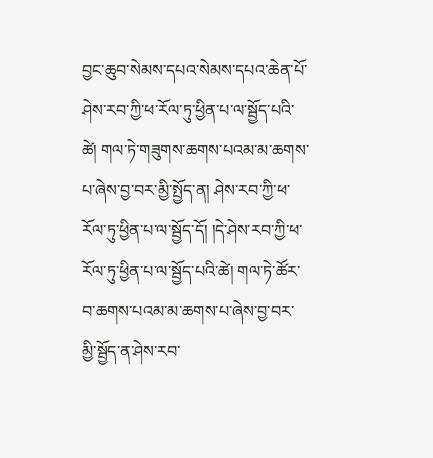བྱང་ཆུབ་སེམས་དཔའ་སེམས་དཔའ་ཆེན་པོ་ཤེས་རབ་ཀྱི་ཕ་རོལ་ཏུ་ཕྱིན་པ་ལ་སྦྱོད་པའི་ཚེ། གལ་ཏེ་གཟུགས་ཆགས་པའམ་མ་ཆགས་པ་ཞེས་བྱ་བར་མྱི་སྤྱོད་ན། ཤེས་རབ་ཀྱི་ཕ་རོལ་ཏུ་ཕྱིན་པ་ལ་སྦྱོད་དོ། །དེ་ཤེས་རབ་ཀྱི་ཕ་རོལ་ཏུ་ཕྱིན་པ་ལ་སྦྱོད་པའི་ཚེ། གལ་ཏེ་ཚོར་བ་ཆགས་པའམ་མ་ཆགས་པ་ཞེས་བྱ་བར་མྱི་སྦྱོད་ན་ཤེས་རབ་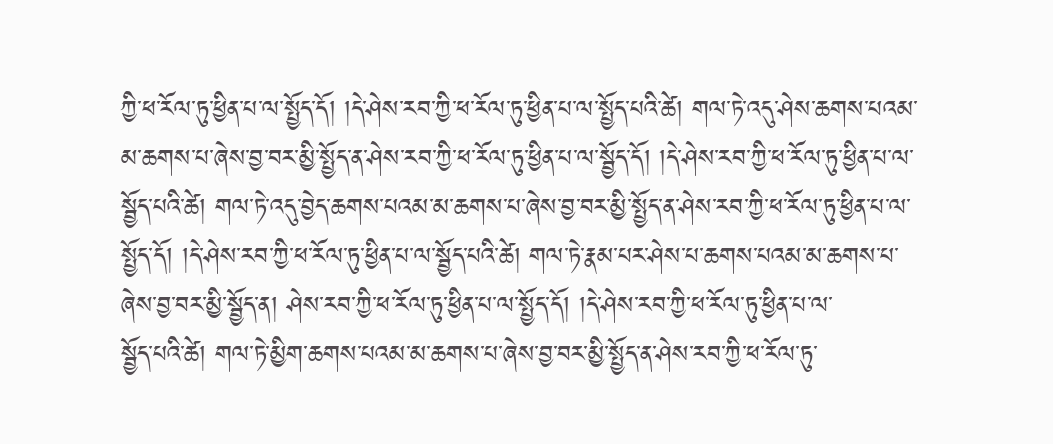ཀྱི་ཕ་རོལ་ཏུ་ཕྱིན་པ་ལ་སྤྱོད་དོ། །དེ་ཤེས་རབ་ཀྱི་ཕ་རོལ་ཏུ་ཕྱིན་པ་ལ་སྤྱོད་པའི་ཚེ། གལ་ཏེ་འདུ་ཤེས་ཆགས་པའམ་མ་ཆགས་པ་ཞེས་བྱ་བར་མྱི་སྤྱོད་ན་ཤེས་རབ་ཀྱི་ཕ་རོལ་ཏུ་ཕྱིན་པ་ལ་སྦྱོད་དོ། །དེ་ཤེས་རབ་ཀྱི་ཕ་རོལ་ཏུ་ཕྱིན་པ་ལ་སྦྱོད་པའི་ཚེ། གལ་ཏེ་འདུ་བྱེད་ཆགས་པའམ་མ་ཆགས་པ་ཞེས་བྱ་བར་མྱི་སྤྱོད་ན་ཤེས་རབ་ཀྱི་ཕ་རོལ་ཏུ་ཕྱིན་པ་ལ་སྤྱོད་དོ། །དེ་ཤེས་རབ་ཀྱི་ཕ་རོལ་ཏུ་ཕྱིན་པ་ལ་སྦྱོད་པའི་ཚེ། གལ་ཏེ་རྣམ་པར་ཤེས་པ་ཆགས་པའམ་མ་ཆགས་པ་ཞེས་བྱ་བར་མྱི་སྦྱོད་ན། ཤེས་རབ་ཀྱི་ཕ་རོལ་ཏུ་ཕྱིན་པ་ལ་སྤྱོད་དོ། །དེ་ཤེས་རབ་ཀྱི་ཕ་རོལ་ཏུ་ཕྱིན་པ་ལ་
སྦྱོད་པའི་ཚེ། གལ་ཏེ་མྱིག་ཆགས་པའམ་མ་ཆགས་པ་ཞེས་བྱ་བར་མྱི་སྤྱོད་ན་ཤེས་རབ་ཀྱི་ཕ་རོལ་ཏུ་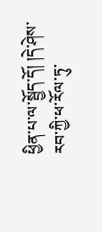ཕྱིན་པ་ལ་སྦྱོད་དོ། །དེ་ཤེས་རབ་ཀྱི་ཕ་རོལ་ཏུ་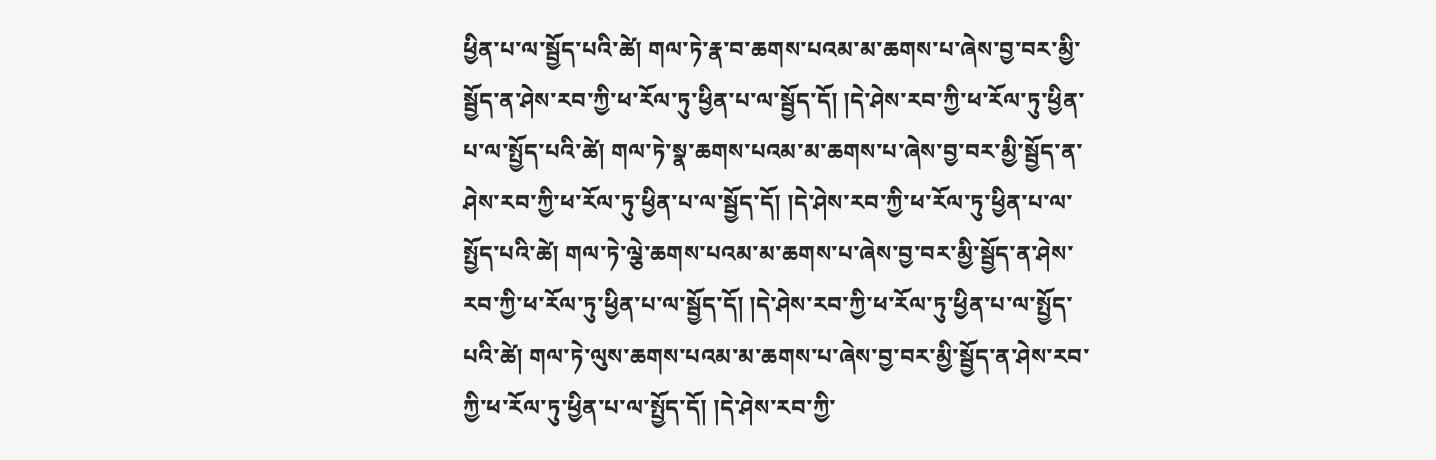ཕྱིན་པ་ལ་སྦྱོད་པའི་ཚེ། གལ་ཏེ་རྣ་བ་ཆགས་པའམ་མ་ཆགས་པ་ཞེས་བྱ་བར་མྱི་སྦྱོད་ན་ཤེས་རབ་ཀྱི་ཕ་རོལ་ཏུ་ཕྱིན་པ་ལ་སྦྱོད་དོ། །དེ་ཤེས་རབ་ཀྱི་ཕ་རོལ་ཏུ་ཕྱིན་པ་ལ་སྤྱོད་པའི་ཚེ། གལ་ཏེ་སྣ་ཆགས་པའམ་མ་ཆགས་པ་ཞེས་བྱ་བར་མྱི་སྦྱོད་ན་ཤེས་རབ་ཀྱི་ཕ་རོལ་ཏུ་ཕྱིན་པ་ལ་སྦྱོད་དོ། །དེ་ཤེས་རབ་ཀྱི་ཕ་རོལ་ཏུ་ཕྱིན་པ་ལ་སྤྱོད་པའི་ཚེ། གལ་ཏེ་ལྕེ་ཆགས་པའམ་མ་ཆགས་པ་ཞེས་བྱ་བར་མྱི་སྦྱོད་ན་ཤེས་རབ་ཀྱི་ཕ་རོལ་ཏུ་ཕྱིན་པ་ལ་སྦྱོད་དོ། །དེ་ཤེས་རབ་ཀྱི་ཕ་རོལ་ཏུ་ཕྱིན་པ་ལ་སྤྱོད་པའི་ཚེ། གལ་ཏེ་ལུས་ཆགས་པའམ་མ་ཆགས་པ་ཞེས་བྱ་བར་མྱི་སྦྱོད་ན་ཤེས་རབ་ཀྱི་ཕ་རོལ་ཏུ་ཕྱིན་པ་ལ་སྤྱོད་དོ། །དེ་ཤེས་རབ་ཀྱི་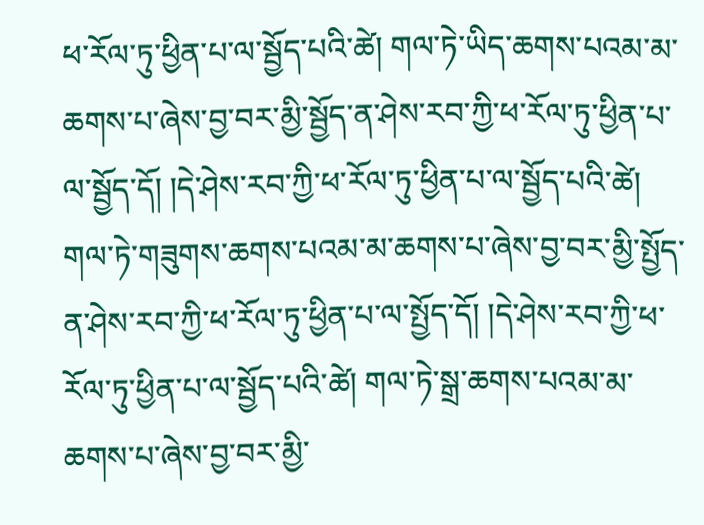ཕ་རོལ་ཏུ་ཕྱིན་པ་ལ་སྦྱོད་པའི་ཚེ། གལ་ཏེ་ཡིད་ཆགས་པའམ་མ་ཆགས་པ་ཞེས་བྱ་བར་མྱི་སྦྱོད་ན་ཤེས་རབ་ཀྱི་ཕ་རོལ་ཏུ་ཕྱིན་པ་ལ་སྦྱོད་དོ། །དེ་ཤེས་རབ་ཀྱི་ཕ་རོལ་ཏུ་ཕྱིན་པ་ལ་སྦྱོད་པའི་ཚེ། གལ་ཏེ་གཟུགས་ཆགས་པའམ་མ་ཆགས་པ་ཞེས་བྱ་བར་མྱི་སྤྱོད་ན་ཤེས་རབ་ཀྱི་ཕ་རོལ་ཏུ་ཕྱིན་པ་ལ་སྤྱོད་དོ། །དེ་ཤེས་རབ་ཀྱི་ཕ་རོལ་ཏུ་ཕྱིན་པ་ལ་སྦྱོད་པའི་ཚེ། གལ་ཏེ་སྒྲ་ཆགས་པའམ་མ་ཆགས་པ་ཞེས་བྱ་བར་མྱི་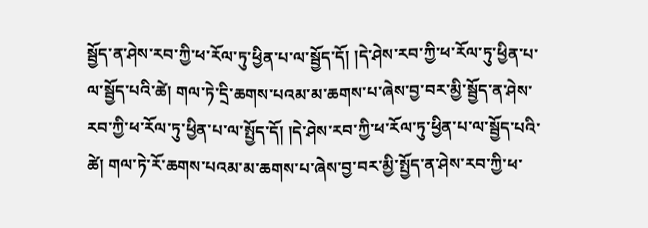སྦྱོད་ན་ཤེས་རབ་ཀྱི་ཕ་རོལ་ཏུ་ཕྱིན་པ་ལ་སྦྱོད་དོ། །དེ་ཤེས་རབ་ཀྱི་ཕ་རོལ་ཏུ་ཕྱིན་པ་ལ་སྦྱོད་པའི་ཚེ། གལ་ཏེ་དྲི་ཆགས་པའམ་མ་ཆགས་པ་ཞེས་བྱ་བར་མྱི་སྦྱོད་ན་ཤེས་རབ་ཀྱི་ཕ་རོལ་ཏུ་ཕྱིན་པ་ལ་སྤྱོད་དོ། །དེ་ཤེས་རབ་ཀྱི་ཕ་རོལ་ཏུ་ཕྱིན་པ་ལ་སྦྱོད་པའི་ཚེ། གལ་ཏེ་རོ་ཆགས་པའམ་མ་ཆགས་པ་ཞེས་བྱ་བར་མྱི་སྤྱོད་ན་ཤེས་རབ་ཀྱི་ཕ་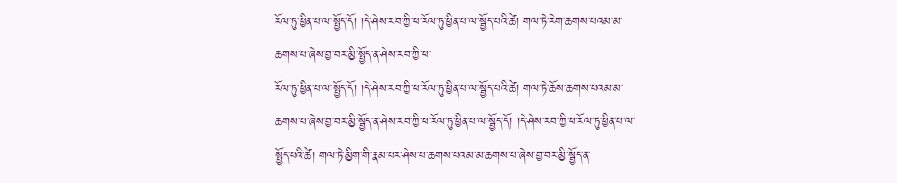རོལ་ཏུ་ཕྱིན་པ་ལ་སྤྱོད་དོ། །དེ་ཤེས་རབ་ཀྱི་ཕ་རོལ་ཏུ་ཕྱིན་པ་ལ་སྦྱོད་པའི་ཚེ། གལ་ཏེ་རེག་ཆགས་པའམ་མ་ཆགས་པ་ཞེས་བྱ་བར་མྱི་སྤྱོད་ན་ཤེས་རབ་ཀྱི་ཕ་
རོལ་ཏུ་ཕྱིན་པ་ལ་སྤྱོད་དོ། །དེ་ཤེས་རབ་ཀྱི་ཕ་རོལ་ཏུ་ཕྱིན་པ་ལ་སྦྱོད་པའི་ཚེ། གལ་ཏེ་ཆོས་ཆགས་པའམ་མ་ཆགས་པ་ཞེས་བྱ་བར་མྱི་སྦྱོད་ན་ཤེས་རབ་ཀྱི་ཕ་རོལ་ཏུ་ཕྱིན་པ་ལ་སྦྱོད་དོ། །དེ་ཤེས་རབ་ཀྱི་ཕ་རོལ་ཏུ་ཕྱིན་པ་ལ་སྤྱོད་པའི་ཚེ། གལ་ཏེ་མྱིག་གི་རྣམ་པར་ཤེས་པ་ཆགས་པའམ་མ་ཆགས་པ་ཞེས་བྱ་བར་མྱི་སྦྱོད་ན་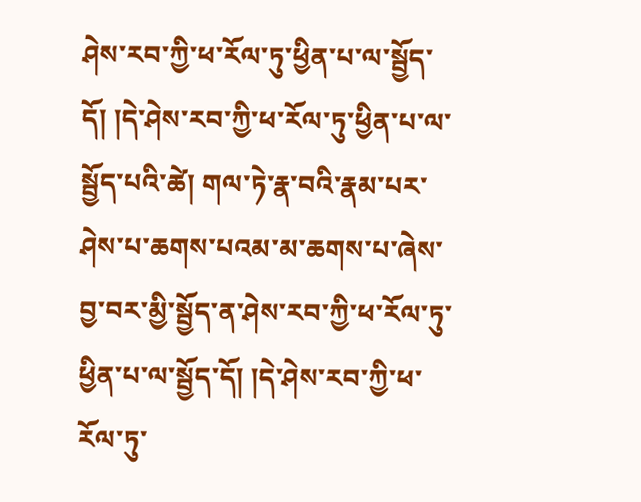ཤེས་རབ་ཀྱི་ཕ་རོལ་ཏུ་ཕྱིན་པ་ལ་སྦྱོད་དོ། །དེ་ཤེས་རབ་ཀྱི་ཕ་རོལ་ཏུ་ཕྱིན་པ་ལ་སྦྱོད་པའི་ཚེ། གལ་ཏེ་རྣ་བའི་རྣམ་པར་ཤེས་པ་ཆགས་པའམ་མ་ཆགས་པ་ཞེས་བྱ་བར་མྱི་སྦྱོད་ན་ཤེས་རབ་ཀྱི་ཕ་རོལ་ཏུ་ཕྱིན་པ་ལ་སྦྱོད་དོ། །དེ་ཤེས་རབ་ཀྱི་ཕ་རོལ་ཏུ་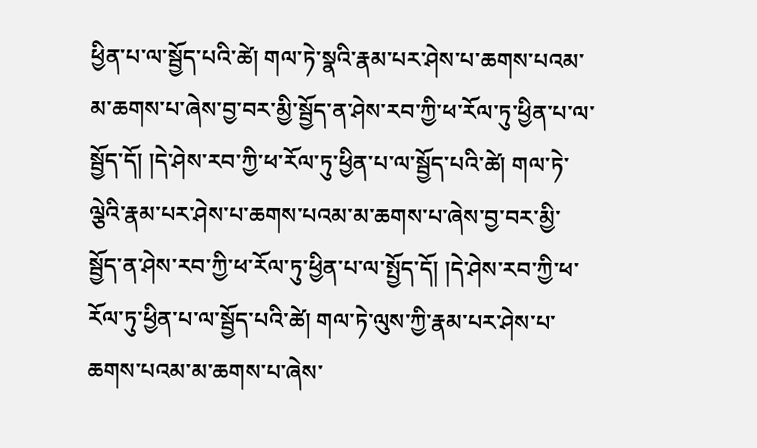ཕྱིན་པ་ལ་སྦྱོད་པའི་ཚེ། གལ་ཏེ་སྣའི་རྣམ་པར་ཤེས་པ་ཆགས་པའམ་མ་ཆགས་པ་ཞེས་བྱ་བར་མྱི་སྦྱོད་ན་ཤེས་རབ་ཀྱི་ཕ་རོལ་ཏུ་ཕྱིན་པ་ལ་སྦྱོད་དོ། །དེ་ཤེས་རབ་ཀྱི་ཕ་རོལ་ཏུ་ཕྱིན་པ་ལ་སྦྱོད་པའི་ཚེ། གལ་ཏེ་ལྕེའི་རྣམ་པར་ཤེས་པ་ཆགས་པའམ་མ་ཆགས་པ་ཞེས་བྱ་བར་མྱི་སྦྱོད་ན་ཤེས་རབ་ཀྱི་ཕ་རོལ་ཏུ་ཕྱིན་པ་ལ་སྤྱོད་དོ། །དེ་ཤེས་རབ་ཀྱི་ཕ་རོལ་ཏུ་ཕྱིན་པ་ལ་སྦྱོད་པའི་ཚེ། གལ་ཏེ་ལུས་ཀྱི་རྣམ་པར་ཤེས་པ་ཆགས་པའམ་མ་ཆགས་པ་ཞེས་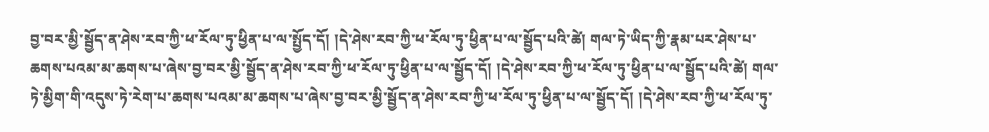བྱ་བར་མྱི་སྦྱོད་ན་ཤེས་རབ་ཀྱི་ཕ་རོལ་ཏུ་ཕྱིན་པ་ལ་སྤྱོད་དོ། །དེ་ཤེས་རབ་ཀྱི་ཕ་རོལ་ཏུ་ཕྱིན་པ་ལ་སྦྱོད་པའི་ཚེ། གལ་ཏེ་ཡིད་ཀྱི་རྣམ་པར་ཤེས་པ་ཆགས་པའམ་མ་ཆགས་པ་ཞེས་བྱ་བར་མྱི་སྦྱོད་ན་ཤེས་རབ་ཀྱི་ཕ་རོལ་ཏུ་ཕྱིན་པ་ལ་སྦྱོད་དོ། །དེ་ཤེས་རབ་ཀྱི་ཕ་རོལ་ཏུ་ཕྱིན་པ་ལ་སྦྱོད་པའི་ཚེ། གལ་ཏེ་མྱིག་གི་འདུས་ཏེ་རེག་པ་ཆགས་པའམ་མ་ཆགས་པ་ཞེས་བྱ་བར་མྱི་སྦྱོད་ན་ཤེས་རབ་ཀྱི་ཕ་རོལ་ཏུ་ཕྱིན་པ་ལ་སྦྱོད་དོ། །དེ་ཤེས་རབ་ཀྱི་ཕ་རོལ་ཏུ་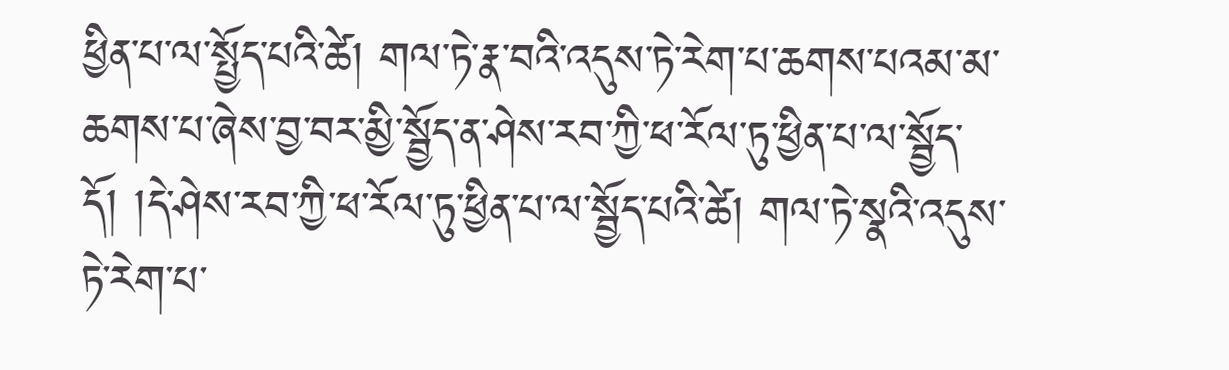ཕྱིན་པ་ལ་སྤྱོད་པའི་ཚེ། གལ་ཏེ་རྣ་བའི་འདུས་ཏེ་རེག་པ་ཆགས་པའམ་མ་ཆགས་པ་ཞེས་བྱ་བར་མྱི་སྦྱོད་ན་ཤེས་རབ་ཀྱི་ཕ་རོལ་ཏུ་ཕྱིན་པ་ལ་སྦྱོད་དོ། །དེ་ཤེས་རབ་ཀྱི་ཕ་རོལ་ཏུ་ཕྱིན་པ་ལ་སྦྱོད་པའི་ཚེ། གལ་ཏེ་སྣའི་འདུས་ཏེ་རེག་པ་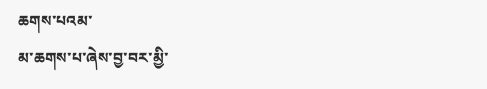ཆགས་པའམ་
མ་ཆགས་པ་ཞེས་བྱ་བར་མྱི་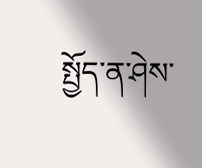སྤྱོད་ན་ཤེས་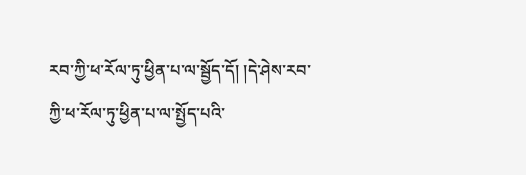རབ་ཀྱི་ཕ་རོལ་ཏུ་ཕྱིན་པ་ལ་སྦྱོད་དོ། །དེ་ཤེས་རབ་ཀྱི་ཕ་རོལ་ཏུ་ཕྱིན་པ་ལ་སྤྱོད་པའི་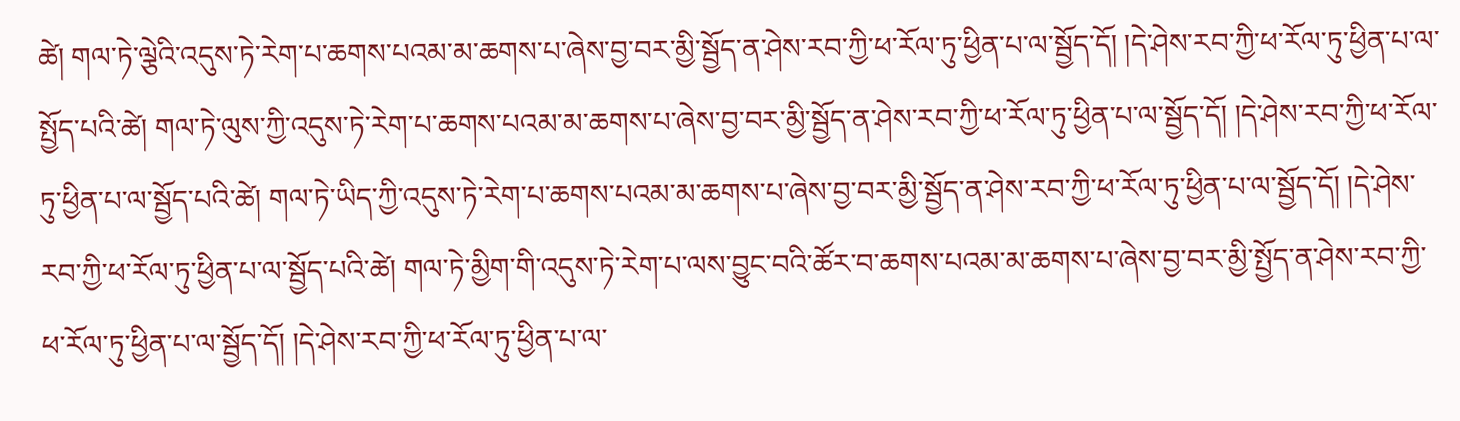ཚེ། གལ་ཏེ་ལྕེའི་འདུས་ཏེ་རེག་པ་ཆགས་པའམ་མ་ཆགས་པ་ཞེས་བྱ་བར་མྱི་སྦྱོད་ན་ཤེས་རབ་ཀྱི་ཕ་རོལ་ཏུ་ཕྱིན་པ་ལ་སྦྱོད་དོ། །དེ་ཤེས་རབ་ཀྱི་ཕ་རོལ་ཏུ་ཕྱིན་པ་ལ་སྤྱོད་པའི་ཚེ། གལ་ཏེ་ལུས་ཀྱི་འདུས་ཏེ་རེག་པ་ཆགས་པའམ་མ་ཆགས་པ་ཞེས་བྱ་བར་མྱི་སྦྱོད་ན་ཤེས་རབ་ཀྱི་ཕ་རོལ་ཏུ་ཕྱིན་པ་ལ་སྦྱོད་དོ། །དེ་ཤེས་རབ་ཀྱི་ཕ་རོལ་ཏུ་ཕྱིན་པ་ལ་སྦྱོད་པའི་ཚེ། གལ་ཏེ་ཡིད་ཀྱི་འདུས་ཏེ་རེག་པ་ཆགས་པའམ་མ་ཆགས་པ་ཞེས་བྱ་བར་མྱི་སྦྱོད་ན་ཤེས་རབ་ཀྱི་ཕ་རོལ་ཏུ་ཕྱིན་པ་ལ་སྦྱོད་དོ། །དེ་ཤེས་རབ་ཀྱི་ཕ་རོལ་ཏུ་ཕྱིན་པ་ལ་སྦྱོད་པའི་ཚེ། གལ་ཏེ་མྱིག་གི་འདུས་ཏེ་རེག་པ་ལས་བྱུང་བའི་ཚོར་བ་ཆགས་པའམ་མ་ཆགས་པ་ཞེས་བྱ་བར་མྱི་སྤྱོད་ན་ཤེས་རབ་ཀྱི་ཕ་རོལ་ཏུ་ཕྱིན་པ་ལ་སྦྱོད་དོ། །དེ་ཤེས་རབ་ཀྱི་ཕ་རོལ་ཏུ་ཕྱིན་པ་ལ་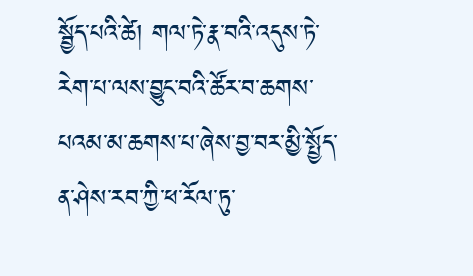སྦྱོད་པའི་ཚེ། གལ་ཏེ་རྣ་བའི་འདུས་ཏེ་རེག་པ་ལས་བྱུང་བའི་ཚོར་བ་ཆགས་པའམ་མ་ཆགས་པ་ཞེས་བྱ་བར་མྱི་སྤྱོད་ན་ཤེས་རབ་ཀྱི་ཕ་རོལ་ཏུ་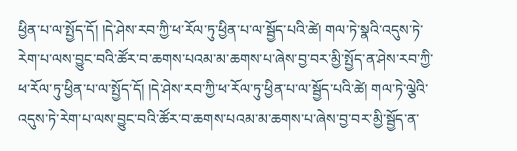ཕྱིན་པ་ལ་སྤྱོད་དོ། །དེ་ཤེས་རབ་ཀྱི་ཕ་རོལ་ཏུ་ཕྱིན་པ་ལ་སྦྱོད་པའི་ཚེ། གལ་ཏེ་སྣའི་འདུས་ཏེ་རེག་པ་ལས་བྱུང་བའི་ཚོར་བ་ཆགས་པའམ་མ་ཆགས་པ་ཞེས་བྱ་བར་མྱི་སྤྱོད་ན་ཤེས་རབ་ཀྱི་ཕ་རོལ་ཏུ་ཕྱིན་པ་ལ་སྤྱོད་དོ། །དེ་ཤེས་རབ་ཀྱི་ཕ་རོལ་ཏུ་ཕྱིན་པ་ལ་སྦྱོད་པའི་ཚེ། གལ་ཏེ་ལྕེའི་འདུས་ཏེ་རེག་པ་ལས་བྱུང་བའི་ཚོར་བ་ཆགས་པའམ་མ་ཆགས་པ་ཞེས་བྱ་བར་མྱི་སྦྱོད་ན་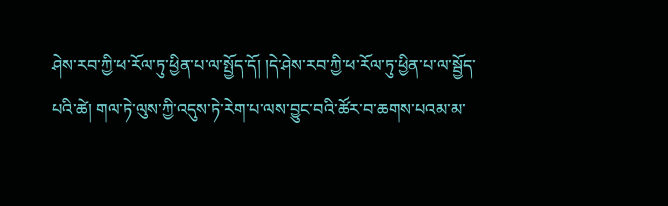ཤེས་རབ་ཀྱི་ཕ་རོལ་ཏུ་ཕྱིན་པ་ལ་སྤྱོད་དོ། །དེ་ཤེས་རབ་ཀྱི་ཕ་རོལ་ཏུ་ཕྱིན་པ་ལ་སྦྱོད་པའི་ཚེ། གལ་ཏེ་ལུས་ཀྱི་འདུས་ཏེ་རེག་པ་ལས་བྱུང་བའི་ཚོར་བ་ཆགས་པའམ་མ་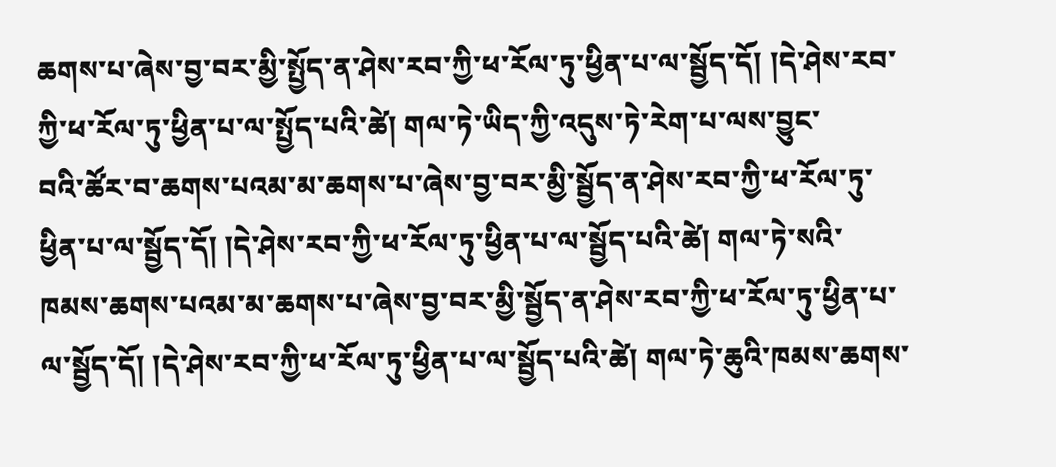ཆགས་པ་ཞེས་བྱ་བར་མྱི་སྤྱོད་ན་ཤེས་རབ་ཀྱི་ཕ་རོལ་ཏུ་ཕྱིན་པ་ལ་སྦྱོད་དོ། །དེ་ཤེས་རབ་ཀྱི་ཕ་རོལ་ཏུ་ཕྱིན་པ་ལ་སྤྱོད་པའི་ཚེ། གལ་ཏེ་ཡིད་ཀྱི་འདུས་ཏེ་རེག་པ་ལས་བྱུང་
བའི་ཚོར་བ་ཆགས་པའམ་མ་ཆགས་པ་ཞེས་བྱ་བར་མྱི་སྦྱོད་ན་ཤེས་རབ་ཀྱི་ཕ་རོལ་ཏུ་ཕྱིན་པ་ལ་སྦྱོད་དོ། །དེ་ཤེས་རབ་ཀྱི་ཕ་རོལ་ཏུ་ཕྱིན་པ་ལ་སྦྱོད་པའི་ཚེ། གལ་ཏེ་སའི་ཁམས་ཆགས་པའམ་མ་ཆགས་པ་ཞེས་བྱ་བར་མྱི་སྦྱོད་ན་ཤེས་རབ་ཀྱི་ཕ་རོལ་ཏུ་ཕྱིན་པ་ལ་སྦྱོད་དོ། །དེ་ཤེས་རབ་ཀྱི་ཕ་རོལ་ཏུ་ཕྱིན་པ་ལ་སྦྱོད་པའི་ཚེ། གལ་ཏེ་ཆུའི་ཁམས་ཆགས་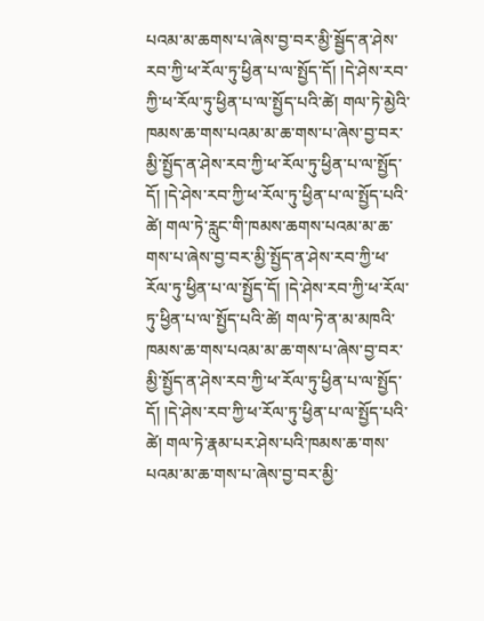པའམ་མ་ཆགས་པ་ཞེས་བྱ་བར་མྱི་སྦྱོད་ན་ཤེས་རབ་ཀྱི་ཕ་རོལ་ཏུ་ཕྱིན་པ་ལ་སྤྱོད་དོ། །དེ་ཤེས་རབ་ཀྱི་ཕ་རོལ་ཏུ་ཕྱིན་པ་ལ་སྤྱོད་པའི་ཚེ། གལ་ཏེ་མྱེའི་ཁམས་ཆ་གས་པའམ་མ་ཆ་གས་པ་ཞེས་བྱ་བར་མྱི་སྤྱོད་ན་ཤེས་རབ་ཀྱི་ཕ་རོལ་ཏུ་ཕྱིན་པ་ལ་སྤྱོད་དོ། །དེ་ཤེས་རབ་ཀྱི་ཕ་རོལ་ཏུ་ཕྱིན་པ་ལ་སྤྱོད་པའི་ཚེ། གལ་ཏེ་རླུང་གི་ཁམས་ཆགས་པའམ་མ་ཆ་གས་པ་ཞེས་བྱ་བར་མྱི་སྤྱོད་ན་ཤེས་རབ་ཀྱི་ཕ་རོལ་ཏུ་ཕྱིན་པ་ལ་སྤྱོད་དོ། །དེ་ཤེས་རབ་ཀྱི་ཕ་རོལ་ཏུ་ཕྱིན་པ་ལ་སྤྱོད་པའི་ཚེ། གལ་ཏེ་ན་མ་མཁའི་ཁམས་ཆ་གས་པའམ་མ་ཆ་གས་པ་ཞེས་བྱ་བར་མྱི་སྤྱོད་ན་ཤེས་རབ་ཀྱི་ཕ་རོལ་ཏུ་ཕྱིན་པ་ལ་སྤྱོད་དོ། །དེ་ཤེས་རབ་ཀྱི་ཕ་རོལ་ཏུ་ཕྱིན་པ་ལ་སྤྱོད་པའི་ཚེ། གལ་ཏེ་རྣམ་པར་ཤེས་པའི་ཁམས་ཆ་གས་པའམ་མ་ཆ་གས་པ་ཞེས་བྱ་བར་མྱི་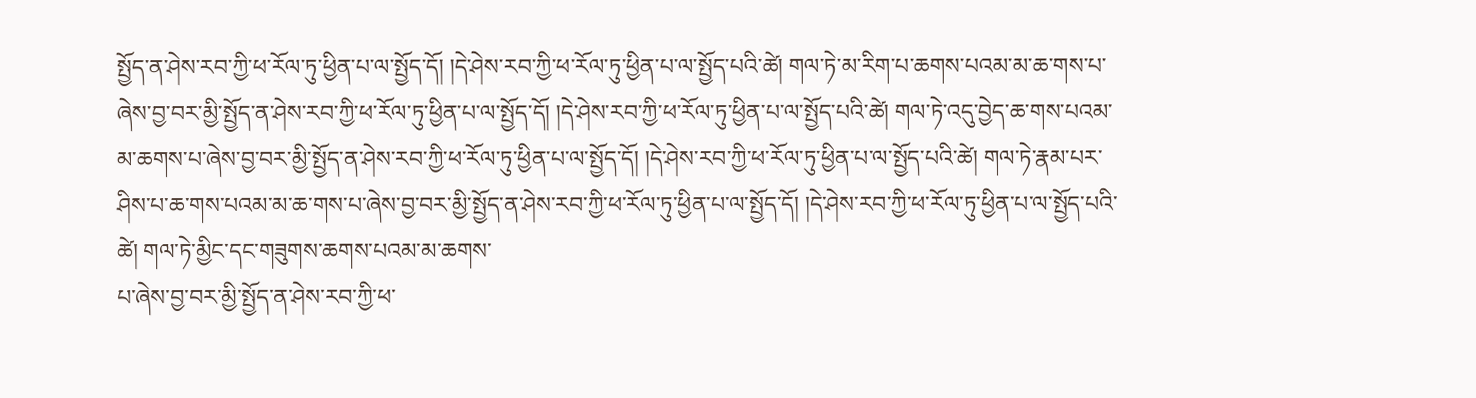སྤྱོད་ན་ཤེས་རབ་ཀྱི་ཕ་རོལ་ཏུ་ཕྱིན་པ་ལ་སྤྱོད་དོ། །དེ་ཤེས་རབ་ཀྱི་ཕ་རོལ་ཏུ་ཕྱིན་པ་ལ་སྤྱོད་པའི་ཚེ། གལ་ཏེ་མ་རིག་པ་ཆགས་པའམ་མ་ཆ་གས་པ་ཞེས་བྱ་བར་མྱི་སྤྱོད་ན་ཤེས་རབ་ཀྱི་ཕ་རོལ་ཏུ་ཕྱིན་པ་ལ་སྤྱོད་དོ། །དེ་ཤེས་རབ་ཀྱི་ཕ་རོལ་ཏུ་ཕྱིན་པ་ལ་སྤྱོད་པའི་ཚེ། གལ་ཏེ་འདུ་བྱེད་ཆ་གས་པའམ་མ་ཆགས་པ་ཞེས་བྱ་བར་མྱི་སྤྱོད་ན་ཤེས་རབ་ཀྱི་ཕ་རོལ་ཏུ་ཕྱིན་པ་ལ་སྤྱོད་དོ། །དེ་ཤེས་རབ་ཀྱི་ཕ་རོལ་ཏུ་ཕྱིན་པ་ལ་སྤྱོད་པའི་ཚེ། གལ་ཏེ་རྣམ་པར་ཤིས་པ་ཆ་གས་པའམ་མ་ཆ་གས་པ་ཞེས་བྱ་བར་མྱི་སྤྱོད་ན་ཤེས་རབ་ཀྱི་ཕ་རོལ་ཏུ་ཕྱིན་པ་ལ་སྤྱོད་དོ། །དེ་ཤེས་རབ་ཀྱི་ཕ་རོལ་ཏུ་ཕྱིན་པ་ལ་སྤྱོད་པའི་ཚེ། གལ་ཏེ་མྱིང་དང་གཟུགས་ཆགས་པའམ་མ་ཆགས་
པ་ཞེས་བྱ་བར་མྱི་སྤྱོད་ན་ཤེས་རབ་ཀྱི་ཕ་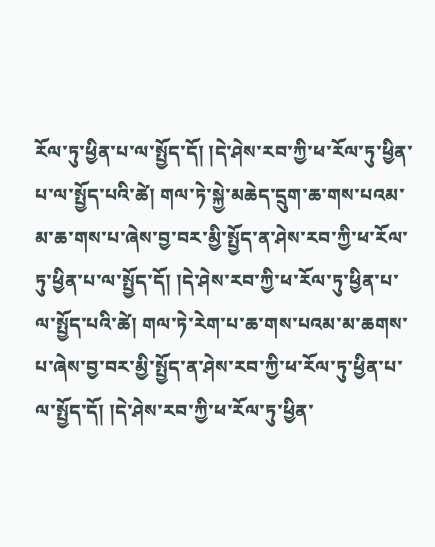རོལ་ཏུ་ཕྱིན་པ་ལ་སྤྱོད་དོ། །དེ་ཤེས་རབ་ཀྱི་ཕ་རོལ་ཏུ་ཕྱིན་པ་ལ་སྤྱོད་པའི་ཚེ། གལ་ཏེ་སྐྱེ་མཆེད་དྲུག་ཆ་གས་པའམ་མ་ཆ་གས་པ་ཞེས་བྱ་བར་མྱི་སྤྱོད་ན་ཤེས་རབ་ཀྱི་ཕ་རོལ་ཏུ་ཕྱིན་པ་ལ་སྤྱོད་དོ། །དེ་ཤེས་རབ་ཀྱི་ཕ་རོལ་ཏུ་ཕྱིན་པ་ལ་སྤྱོད་པའི་ཚེ། གལ་ཏེ་རེག་པ་ཆ་གས་པའམ་མ་ཆགས་པ་ཞེས་བྱ་བར་མྱི་སྤྱོད་ན་ཤེས་རབ་ཀྱི་ཕ་རོལ་ཏུ་ཕྱིན་པ་ལ་སྤྱོད་དོ། །དེ་ཤེས་རབ་ཀྱི་ཕ་རོལ་ཏུ་ཕྱིན་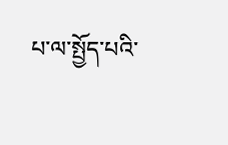པ་ལ་སྤྱོད་པའི་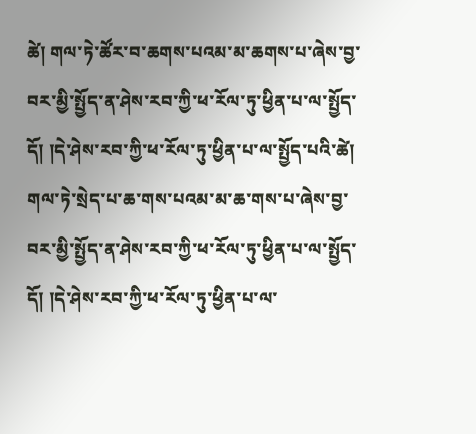ཚེ། གལ་ཏེ་ཚོར་བ་ཆགས་པའམ་མ་ཆགས་པ་ཞེས་བྱ་བར་མྱི་སྤྱོད་ན་ཤེས་རབ་ཀྱི་ཕ་རོལ་ཏུ་ཕྱིན་པ་ལ་སྤྱོད་དོ། །དེ་ཤེས་རབ་ཀྱི་ཕ་རོལ་ཏུ་ཕྱིན་པ་ལ་སྤྱོད་པའི་ཚེ། གལ་ཏེ་སྲེད་པ་ཆ་གས་པའམ་མ་ཆ་གས་པ་ཞེས་བྱ་བར་མྱི་སྤྱོད་ན་ཤེས་རབ་ཀྱི་ཕ་རོལ་ཏུ་ཕྱིན་པ་ལ་སྤྱོད་དོ། །དེ་ཤེས་རབ་ཀྱི་ཕ་རོལ་ཏུ་ཕྱིན་པ་ལ་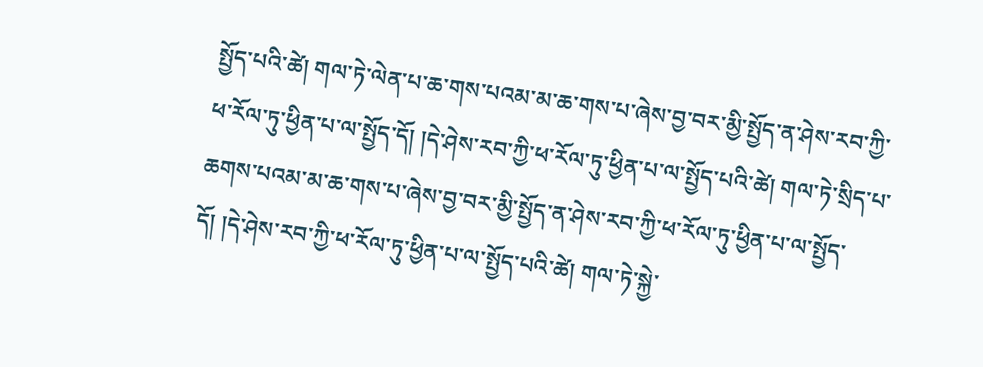སྤྱོད་པའི་ཚེ། གལ་ཏེ་ལེན་པ་ཆ་གས་པའམ་མ་ཆ་གས་པ་ཞེས་བྱ་བར་མྱི་སྤྱོད་ན་ཤེས་རབ་ཀྱི་ཕ་རོལ་ཏུ་ཕྱིན་པ་ལ་སྤྱོད་དོ། །དེ་ཤེས་རབ་ཀྱི་ཕ་རོལ་ཏུ་ཕྱིན་པ་ལ་སྤྱོད་པའི་ཚེ། གལ་ཏེ་སྲིད་པ་ཆགས་པའམ་མ་ཆ་གས་པ་ཞེས་བྱ་བར་མྱི་སྤྱོད་ན་ཤེས་རབ་ཀྱི་ཕ་རོལ་ཏུ་ཕྱིན་པ་ལ་སྤྱོད་དོ། །དེ་ཤེས་རབ་ཀྱི་ཕ་རོལ་ཏུ་ཕྱིན་པ་ལ་སྤྱོད་པའི་ཚེ། གལ་ཏེ་སྐྱེ་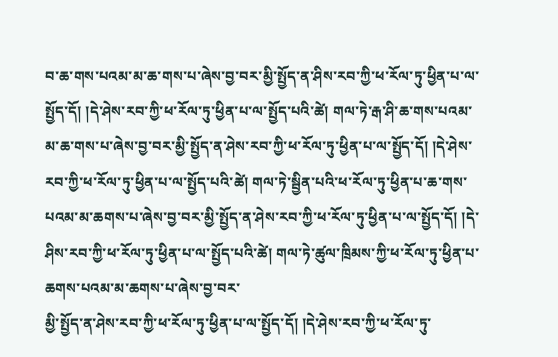བ་ཆ་གས་པའམ་མ་ཆ་གས་པ་ཞེས་བྱ་བར་མྱི་སྤྱོད་ན་ཤིས་རབ་ཀྱི་ཕ་རོལ་ཏུ་ཕྱིན་པ་ལ་སྤྱོད་དོ། །དེ་ཤེས་རབ་ཀྱི་ཕ་རོལ་ཏུ་ཕྱིན་པ་ལ་སྤྱོད་པའི་ཚེ། གལ་ཏེ་རྒ་ཤི་ཆ་གས་པའམ་མ་ཆ་གས་པ་ཞེས་བྱ་བར་མྱི་སྤྱོད་ན་ཤེས་རབ་ཀྱི་ཕ་རོལ་ཏུ་ཕྱིན་པ་ལ་སྤྱོད་དོ། །དེ་ཤེས་རབ་ཀྱི་ཕ་རོལ་ཏུ་ཕྱིན་པ་ལ་སྤྱོད་པའི་ཚེ། གལ་ཏེ་སྦྱིན་པའི་ཕ་རོལ་ཏུ་ཕྱིན་པ་ཆ་གས་པའམ་མ་ཆགས་པ་ཞེས་བྱ་བར་མྱི་སྤྱོད་ན་ཤེས་རབ་ཀྱི་ཕ་རོལ་ཏུ་ཕྱིན་པ་ལ་སྤྱོད་དོ། །དེ་ཤིས་རབ་ཀྱི་ཕ་རོལ་ཏུ་ཕྱིན་པ་ལ་སྤྱོད་པའི་ཚེ། གལ་ཏེ་ཚུལ་ཁྲིམས་ཀྱི་ཕ་རོལ་ཏུ་ཕྱིན་པ་ཆགས་པའམ་མ་ཆགས་པ་ཞེས་བྱ་བར་
མྱི་སྤྱོད་ན་ཤེས་རབ་ཀྱི་ཕ་རོལ་ཏུ་ཕྱིན་པ་ལ་སྤྱོད་དོ། །དེ་ཤེས་རབ་ཀྱི་ཕ་རོལ་ཏུ་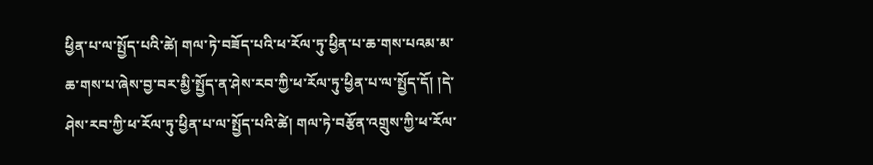ཕྱིན་པ་ལ་སྤྱོད་པའི་ཚེ། གལ་ཏེ་བཟོད་པའི་ཕ་རོལ་ཏུ་ཕྱིན་པ་ཆ་གས་པའམ་མ་ཆ་གས་པ་ཞེས་བྱ་བར་མྱི་སྤྱོད་ན་ཤེས་རབ་ཀྱི་ཕ་རོལ་ཏུ་ཕྱིན་པ་ལ་སྤྱོད་དོ། །དེ་ཤེས་རབ་ཀྱི་ཕ་རོལ་ཏུ་ཕྱིན་པ་ལ་སྤྱོད་པའི་ཚེ། གལ་ཏེ་བརྩོན་འགྲུས་ཀྱི་ཕ་རོལ་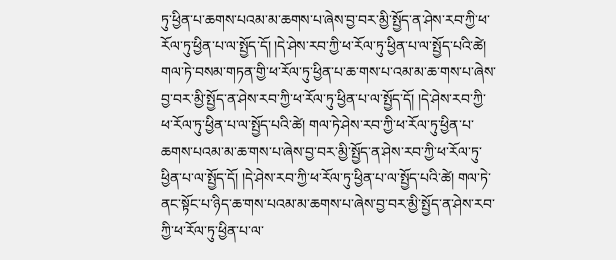ཏུ་ཕྱིན་པ་ཆགས་པའམ་མ་ཆགས་པ་ཞེས་བྱ་བར་མྱི་སྤྱོད་ན་ཤེས་རབ་ཀྱི་ཕ་རོལ་ཏུ་ཕྱིན་པ་ལ་སྤྱོད་དོ། །དེ་ཤེས་རབ་ཀྱི་ཕ་རོལ་ཏུ་ཕྱིན་པ་ལ་སྤྱོད་པའི་ཚེ། གལ་ཏེ་བསམ་གཏན་གྱི་ཕ་རོལ་ཏུ་ཕྱིན་པ་ཆ་གས་པ་འམ་མ་ཆ་གས་པ་ཞེས་བྱ་བར་མྱི་སྤྱོད་ན་ཤེས་རབ་ཀྱི་ཕ་རོལ་ཏུ་ཕྱིན་པ་ལ་སྤྱོད་དོ། །དེ་ཤེས་རབ་ཀྱི་ཕ་རོལ་ཏུ་ཕྱིན་པ་ལ་སྤྱོད་པའི་ཚེ། གལ་ཏེ་ཤེས་རབ་ཀྱི་ཕ་རོལ་ཏུ་ཕྱིན་པ་ཆགས་པའམ་མ་ཆ་གས་པ་ཞེས་བྱ་བར་མྱི་སྤྱོད་ན་ཤེས་རབ་ཀྱི་ཕ་རོལ་ཏུ་ཕྱིན་པ་ལ་སྤྱོད་དོ། །དེ་ཤེས་རབ་ཀྱི་ཕ་རོལ་ཏུ་ཕྱིན་པ་ལ་སྤྱོད་པའི་ཚེ། གལ་ཏེ་ནང་སྟོང་པ་ཉིད་ཆ་གས་པའམ་མ་ཆགས་པ་ཞེས་བྱ་བར་མྱི་སྤྱོད་ན་ཤེས་རབ་ཀྱི་ཕ་རོལ་ཏུ་ཕྱིན་པ་ལ་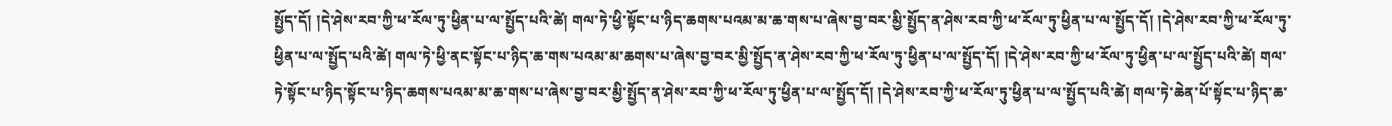སྤྱོད་དོ། །དེ་ཤེས་རབ་ཀྱི་ཕ་རོལ་ཏུ་ཕྱིན་པ་ལ་སྤྱོད་པའི་ཚེ། གལ་ཏེ་ཕྱི་སྟོང་པ་ཉིད་ཆགས་པའམ་མ་ཆ་གས་པ་ཞེས་བྱ་བར་མྱི་སྤྱོད་ན་ཤེས་རབ་ཀྱི་ཕ་རོལ་ཏུ་ཕྱིན་པ་ལ་སྤྱོད་དོ། །དེ་ཤེས་རབ་ཀྱི་ཕ་རོལ་ཏུ་ཕྱིན་པ་ལ་སྤྱོད་པའི་ཚེ། གལ་ཏེ་ཕྱི་ནང་སྟོང་པ་ཉིད་ཆ་གས་པའམ་མ་ཆགས་པ་ཞེས་བྱ་བར་མྱི་སྤྱོད་ན་ཤེས་རབ་ཀྱི་ཕ་རོལ་ཏུ་ཕྱིན་པ་ལ་སྤྱོད་དོ། །དེ་ཤེས་རབ་ཀྱི་ཕ་རོལ་ཏུ་ཕྱིན་པ་ལ་སྤྱོད་པའི་ཚེ། གལ་ཏེ་སྟོང་པ་ཉིད་སྟོང་པ་ཉིད་ཆགས་པའམ་མ་ཆ་གས་པ་ཞེས་བྱ་བར་མྱི་སྤྱོད་ན་ཤེས་རབ་ཀྱི་ཕ་རོལ་ཏུ་ཕྱིན་པ་ལ་སྤྱོད་དོ། །དེ་ཤེས་རབ་ཀྱི་ཕ་རོལ་ཏུ་ཕྱིན་པ་ལ་སྤྱོད་པའི་ཚེ། གལ་ཏེ་ཆེན་པོ་སྟོང་པ་ཉིད་ཆ་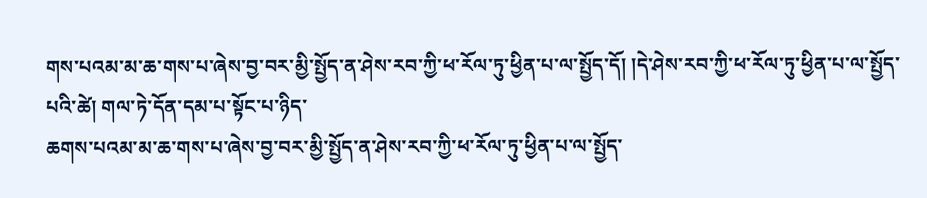གས་པའམ་མ་ཆ་གས་པ་ཞེས་བྱ་བར་མྱི་སྤྱོད་ན་ཤེས་རབ་ཀྱི་ཕ་རོལ་ཏུ་ཕྱིན་པ་ལ་སྤྱོད་དོ། །དེ་ཤེས་རབ་ཀྱི་ཕ་རོལ་ཏུ་ཕྱིན་པ་ལ་སྤྱོད་པའི་ཚེ། གལ་ཏེ་དོན་དམ་པ་སྟོང་པ་ཉིད་
ཆགས་པའམ་མ་ཆ་གས་པ་ཞེས་བྱ་བར་མྱི་སྤྱོད་ན་ཤེས་རབ་ཀྱི་ཕ་རོལ་ཏུ་ཕྱིན་པ་ལ་སྤྱོད་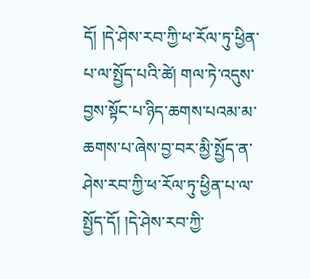དོ། །དེ་ཤེས་རབ་ཀྱི་ཕ་རོལ་ཏུ་ཕྱིན་པ་ལ་སྤྱོད་པའི་ཚེ། གལ་ཏེ་འདུས་བྱས་སྟོང་པ་ཉིད་ཆགས་པའམ་མ་ཆགས་པ་ཞེས་བྱ་བར་མྱི་སྤྱོད་ན་ཤེས་རབ་ཀྱི་ཕ་རོལ་ཏུ་ཕྱིན་པ་ལ་སྤྱོད་དོ། །དེ་ཤེས་རབ་ཀྱི་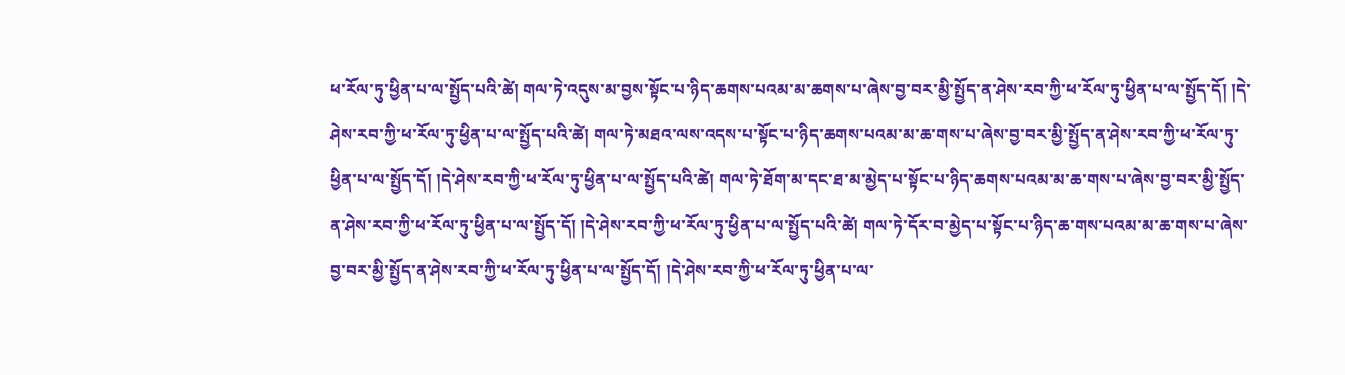ཕ་རོལ་ཏུ་ཕྱིན་པ་ལ་སྤྱོད་པའི་ཚེ། གལ་ཏེ་འདུས་མ་བྱས་སྟོང་པ་ཉིད་ཆགས་པའམ་མ་ཆགས་པ་ཞེས་བྱ་བར་མྱི་སྤྱོད་ན་ཤེས་རབ་ཀྱི་ཕ་རོལ་ཏུ་ཕྱིན་པ་ལ་སྤྱོད་དོ། །དེ་ཤེས་རབ་ཀྱི་ཕ་རོལ་ཏུ་ཕྱིན་པ་ལ་སྤྱོད་པའི་ཚེ། གལ་ཏེ་མཐའ་ལས་འདས་པ་སྟོང་པ་ཉིད་ཆགས་པའམ་མ་ཆ་གས་པ་ཞེས་བྱ་བར་མྱི་སྤྱོད་ན་ཤེས་རབ་ཀྱི་ཕ་རོལ་ཏུ་ཕྱིན་པ་ལ་སྤྱོད་དོ། །དེ་ཤེས་རབ་ཀྱི་ཕ་རོལ་ཏུ་ཕྱིན་པ་ལ་སྤྱོད་པའི་ཚེ། གལ་ཏེ་ཐོག་མ་དང་ཐ་མ་མྱེད་པ་སྟོང་པ་ཉིད་ཆགས་པའམ་མ་ཆ་གས་པ་ཞེས་བྱ་བར་མྱི་སྤྱོད་ན་ཤེས་རབ་ཀྱི་ཕ་རོལ་ཏུ་ཕྱིན་པ་ལ་སྤྱོད་དོ། །དེ་ཤེས་རབ་ཀྱི་ཕ་རོལ་ཏུ་ཕྱིན་པ་ལ་སྤྱོད་པའི་ཚེ། གལ་ཏེ་དོར་བ་མྱེད་པ་སྟོང་པ་ཉིད་ཆ་གས་པའམ་མ་ཆ་གས་པ་ཞེས་བྱ་བར་མྱི་སྤྱོད་ན་ཤེས་རབ་ཀྱི་ཕ་རོལ་ཏུ་ཕྱིན་པ་ལ་སྤྱོད་དོ། །དེ་ཤེས་རབ་ཀྱི་ཕ་རོལ་ཏུ་ཕྱིན་པ་ལ་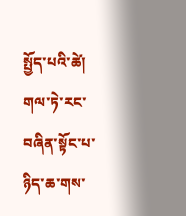སྤྱོད་པའི་ཚེ། གལ་ཏེ་རང་བཞིན་སྟོང་པ་ཉིད་ཆ་གས་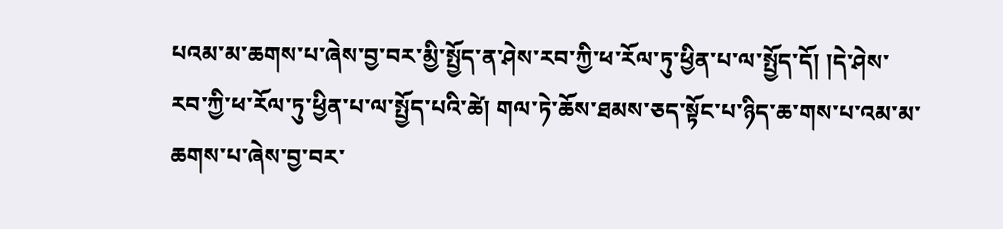པའམ་མ་ཆགས་པ་ཞེས་བྱ་བར་མྱི་སྤྱོད་ན་ཤེས་རབ་ཀྱི་ཕ་རོལ་ཏུ་ཕྱིན་པ་ལ་སྤྱོད་དོ། །དེ་ཤེས་རབ་ཀྱི་ཕ་རོལ་ཏུ་ཕྱིན་པ་ལ་སྤྱོད་པའི་ཚེ། གལ་ཏེ་ཆོས་ཐམས་ཅད་སྟོང་པ་ཉིད་ཆ་གས་པ་འམ་མ་ཆགས་པ་ཞེས་བྱ་བར་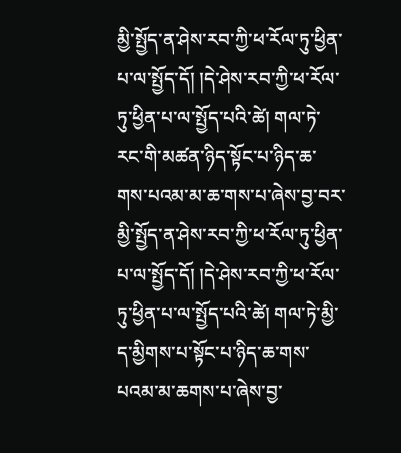མྱི་སྤྱོད་ན་ཤེས་རབ་ཀྱི་ཕ་རོལ་ཏུ་ཕྱིན་པ་ལ་སྤྱོད་དོ། །དེ་ཤེས་རབ་ཀྱི་ཕ་རོལ་ཏུ་ཕྱིན་པ་ལ་སྤྱོད་པའི་ཚེ། གལ་ཏེ་རང་གི་མཚན་ཉིད་སྟོང་པ་ཉིད་ཆ་གས་པའམ་མ་ཆ་གས་པ་ཞེས་བྱ་བར་མྱི་སྤྱོད་ན་ཤེས་རབ་ཀྱི་ཕ་རོལ་ཏུ་ཕྱིན་པ་ལ་སྤྱོད་དོ། །དེ་ཤེས་རབ་ཀྱི་ཕ་རོལ་ཏུ་ཕྱིན་པ་ལ་སྤྱོད་པའི་ཚེ། གལ་ཏེ་མྱི་ད་མྱིགས་པ་སྟོང་པ་ཉིད་ཆ་གས་པའམ་མ་ཆགས་པ་ཞེས་བྱ་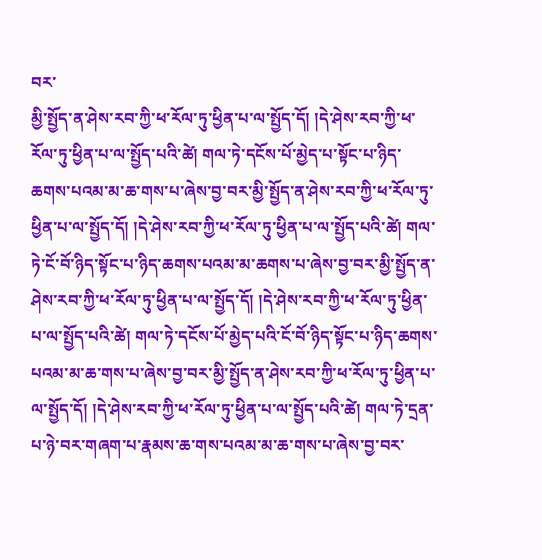བར་
མྱི་སྤྱོད་ན་ཤེས་རབ་ཀྱི་ཕ་རོལ་ཏུ་ཕྱིན་པ་ལ་སྤྱོད་དོ། །དེ་ཤེས་རབ་ཀྱི་ཕ་རོལ་ཏུ་ཕྱིན་པ་ལ་སྤྱོད་པའི་ཚེ། གལ་ཏེ་དངོས་པོ་མྱེད་པ་སྟོང་པ་ཉིད་ཆགས་པའམ་མ་ཆ་གས་པ་ཞེས་བྱ་བར་མྱི་སྤྱོད་ན་ཤེས་རབ་ཀྱི་ཕ་རོལ་ཏུ་ཕྱིན་པ་ལ་སྤྱོད་དོ། །དེ་ཤེས་རབ་ཀྱི་ཕ་རོལ་ཏུ་ཕྱིན་པ་ལ་སྤྱོད་པའི་ཚེ། གལ་ཏེ་ངོ་བོ་ཉིད་སྟོང་པ་ཉིད་ཆགས་པའམ་མ་ཆགས་པ་ཞེས་བྱ་བར་མྱི་སྤྱོད་ན་ཤེས་རབ་ཀྱི་ཕ་རོལ་ཏུ་ཕྱིན་པ་ལ་སྤྱོད་དོ། །དེ་ཤེས་རབ་ཀྱི་ཕ་རོལ་ཏུ་ཕྱིན་པ་ལ་སྤྱོད་པའི་ཚེ། གལ་ཏེ་དངོས་པོ་མྱེད་པའི་ངོ་བོ་ཉིད་སྟོང་པ་ཉིད་ཆགས་པའམ་མ་ཆ་གས་པ་ཞེས་བྱ་བར་མྱི་སྤྱོད་ན་ཤེས་རབ་ཀྱི་ཕ་རོལ་ཏུ་ཕྱིན་པ་ལ་སྤྱོད་དོ། །དེ་ཤེས་རབ་ཀྱི་ཕ་རོལ་ཏུ་ཕྱིན་པ་ལ་སྤྱོད་པའི་ཚེ། གལ་ཏེ་དྲན་པ་ཉེ་བར་གཞག་པ་རྣམས་ཆ་གས་པའམ་མ་ཆ་གས་པ་ཞེས་བྱ་བར་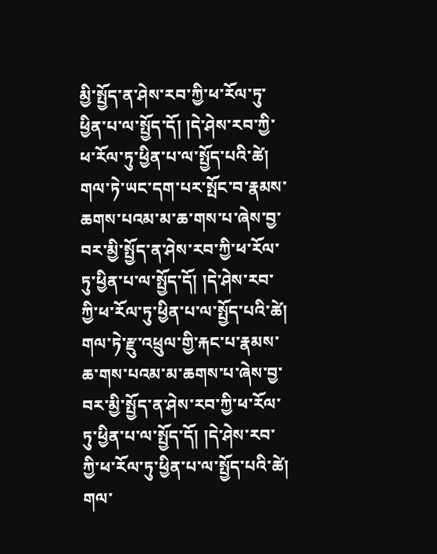མྱི་སྤྱོད་ན་ཤེས་རབ་ཀྱི་ཕ་རོལ་ཏུ་ཕྱིན་པ་ལ་སྤྱོད་དོ། །དེ་ཤེས་རབ་ཀྱི་ཕ་རོལ་ཏུ་ཕྱིན་པ་ལ་སྤྱོད་པའི་ཚེ། གལ་ཏེ་ཡང་དག་པར་སྤོང་བ་རྣམས་ཆགས་པའམ་མ་ཆ་གས་པ་ཞེས་བྱ་བར་མྱི་སྤྱོད་ན་ཤེས་རབ་ཀྱི་ཕ་རོལ་ཏུ་ཕྱིན་པ་ལ་སྤྱོད་དོ། །དེ་ཤེས་རབ་ཀྱི་ཕ་རོལ་ཏུ་ཕྱིན་པ་ལ་སྤྱོད་པའི་ཚེ། གལ་ཏེ་རྫུ་འཕྲུལ་གྱི་རྐང་པ་རྣམས་ཆ་གས་པའམ་མ་ཆགས་པ་ཞེས་བྱ་བར་མྱི་སྤྱོད་ན་ཤེས་རབ་ཀྱི་ཕ་རོལ་ཏུ་ཕྱིན་པ་ལ་སྤྱོད་དོ། །དེ་ཤེས་རབ་ཀྱི་ཕ་རོལ་ཏུ་ཕྱིན་པ་ལ་སྤྱོད་པའི་ཚེ། གལ་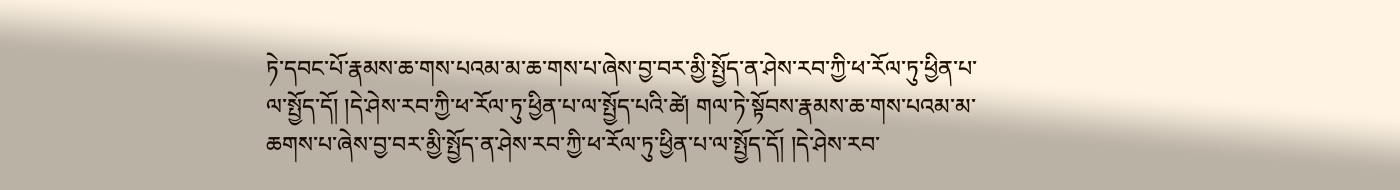ཏེ་དབང་པོ་རྣམས་ཆ་གས་པའམ་མ་ཆ་གས་པ་ཞེས་བྱ་བར་མྱི་སྤྱོད་ན་ཤེས་རབ་ཀྱི་ཕ་རོལ་ཏུ་ཕྱིན་པ་ལ་སྤྱོད་དོ། །དེ་ཤེས་རབ་ཀྱི་ཕ་རོལ་ཏུ་ཕྱིན་པ་ལ་སྤྱོད་པའི་ཚེ། གལ་ཏེ་སྟོབས་རྣམས་ཆ་གས་པའམ་མ་ཆགས་པ་ཞེས་བྱ་བར་མྱི་སྤྱོད་ན་ཤེས་རབ་ཀྱི་ཕ་རོལ་ཏུ་ཕྱིན་པ་ལ་སྤྱོད་དོ། །དེ་ཤེས་རབ་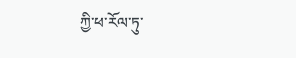ཀྱི་ཕ་རོལ་ཏུ་